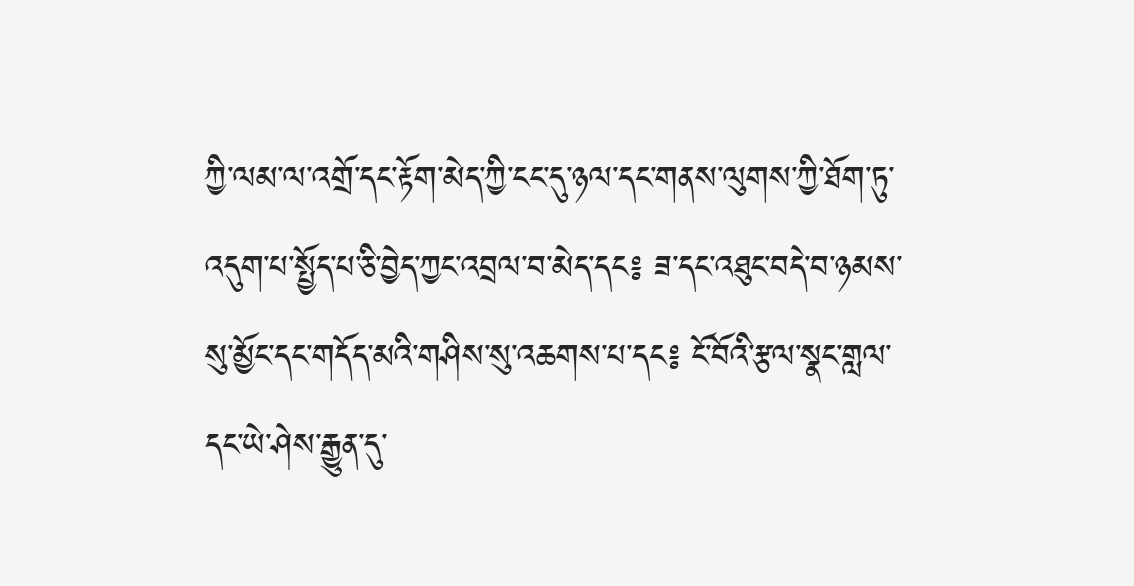ཀྱི་ལམ་ལ་འགྲོ་དང་རྟོག་མེད་ཀྱི་ངང་དུ་ཉལ་དང་གནས་ལུགས་ཀྱི་ཐོག་ཏུ་འདུག་པ་སྤྱོད་པ་ཅི་བྱེད་ཀྱང་འབྲལ་བ་མེད་དང༔ ཟ་དང་འཐུང་བདེ་བ་ཉམས་སུ་མྱོང་དང་གདོད་མའི་གཤིས་སུ་འཆགས་པ་དང༔ ངོ་བོའི་རྩལ་སྣང་གླལ་དང་ཡེ་ཤེས་རྒྱུན་དུ་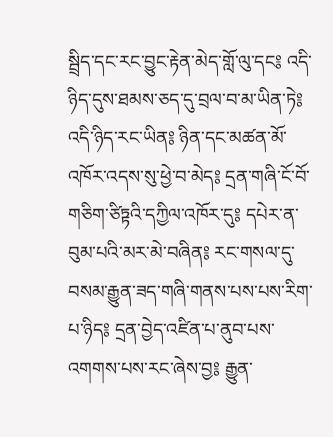སྦྲིད་དང་རང་བྱུང་རྟེན་མེད་གློ་ལུ་དང༔ འདི་ཉིད་དུས་ཐམས་ཅད་དུ་བྲལ་བ་མ་ཡིན་ཏེ༔ འདི་ཉིད་རང་ཡིན༔ ཉིན་དང་མཚན་མོ་འཁོར་འདས་སུ་ཕྱེ་བ་མེད༔ དྲན་གཞི་ངོ་བོ་གཅིག་ཙིཏྟའི་དཀྱིལ་འཁོར་དུ༔ དཔེར་ན་བུམ་པའི་མར་མེ་བཞིན༔ རང་གསལ་དུ་བསམ་རྒྱུན་ཟད་གཞི་གནས་པས་པས་རིག་པ་ཉིད༔ དྲན་བྱེད་འཛིན་པ་ནུབ་པས་འགགས་པས་རང་ཞེས་བྱ༔ རྒྱུན་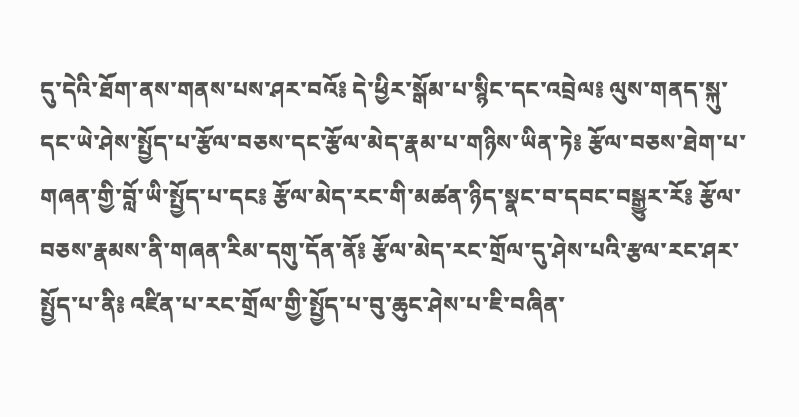དུ་དེའི་ཐོག་ནས་གནས་པས་ཤར་བའོ༔ དེ་ཕྱིར་སྒོམ་པ་སྙིང་དང་འབྲེལ༔ ལུས་གནད་སྐུ་དང་ཡེ་ཤེས་སྤྱོད་པ་རྩོལ་བཅས་དང་རྩོལ་མེད་རྣམ་པ་གཉིས་ཡིན་ཏེ༔ རྩོལ་བཅས་ཐེག་པ་གཞན་གྱི་བློ་ཡི་སྤྱོད་པ་དང༔ རྩོལ་མེད་རང་གི་མཚན་ཉིད་སྣང་བ་དབང་བསྒྱུར་རོ༔ རྩོལ་བཅས་རྣམས་ནི་གཞན་རིམ་དགུ་དོན་ནོ༔ རྩོལ་མེད་རང་གྲོལ་དུ་ཤེས་པའི་རྩལ་རང་ཤར་སྤྱོད་པ་ནི༔ འཛིན་པ་རང་གྲོལ་གྱི་སྤྱོད་པ་བུ་ཆུང་ཤེས་པ་ཇི་བཞིན་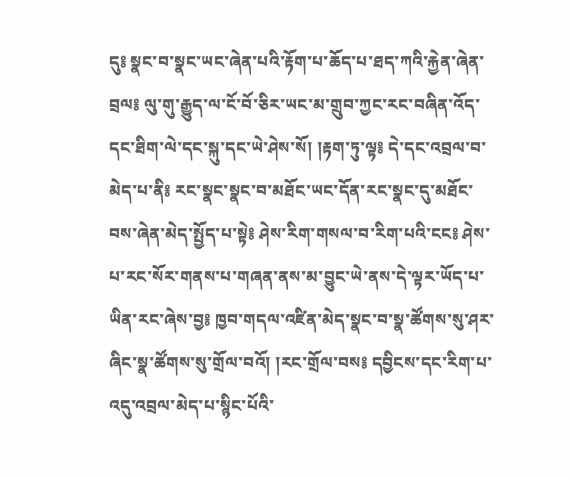དུ༔ སྣང་བ་སྣང་ཡང་ཞེན་པའི་རྟོག་པ་ཆོད་པ་ཐད་ཀའི་རྐྱེན་ཞེན་བྲལ༔ ལུ་གུ་རྒྱུད་ལ་ངོ་བོ་ཅིར་ཡང་མ་གྲུབ་ཀྱང་རང་བཞིན་འོད་དང་ཐིག་ལེ་དང་སྐུ་དང་ཡེ་ཤེས་སོ། །རྟག་ཏུ་ལྟ༔ དེ་དང་འབྲལ་བ་མེད་པ་ནི༔ རང་སྣང་སྣང་བ་མཐོང་ཡང་དོན་རང་སྣང་དུ་མཐོང་བས་ཞེན་མེད་སྤྱོད་པ་སྟེ༔ ཤེས་རིག་གསལ་བ་རིག་པའི་ངང༔ ཤེས་པ་རང་སོར་གནས་པ་གཞན་ནས་མ་བྱུང་ཡེ་ནས་དེ་ལྟར་ཡོད་པ་ཡིན་རང་ཞེས་བྱ༔ ཁྱབ་གདལ་འཛིན་མེད་སྣང་བ་སྣ་ཚོགས་སུ་ཤར་ཞིང་སྣ་ཚོགས་སུ་གྲོལ་བའོ། །རང་གྲོལ་བས༔ དབྱིངས་དང་རིག་པ་འདུ་འབྲལ་མེད་པ་སྙིང་པོའི་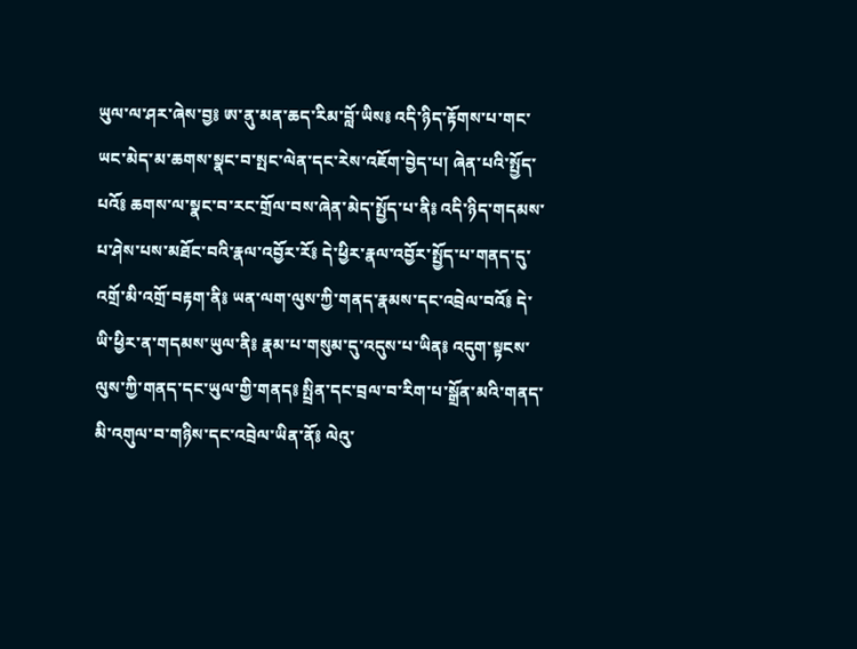ཡུལ་ལ་ཤར་ཞེས་བྱ༔ ཨ་ནུ་མན་ཆད་རིམ་བློ་ཡིས༔ འདི་ཉིད་རྟོགས་པ་གང་ཡང་མེད་མ་ཆགས་སྣང་བ་སྤང་ལེན་དང་རེས་འཇོག་བྱེད་པ། ཞེན་པའི་སྤྱོད་པའོ༔ ཆགས་ལ་སྣང་བ་རང་གྲོལ་བས་ཞེན་མེད་སྤྱོད་པ་ནི༔ འདི་ཉིད་གདམས་པ་ཤེས་པས་མཐོང་བའི་རྣལ་འབྱོར་རོ༔ དེ་ཕྱིར་རྣལ་འབྱོར་སྤྱོད་པ་གནད་དུ་འགྲོ་མི་འགྲོ་བརྟག་ནི༔ ཡན་ལག་ལུས་ཀྱི་གནད་རྣམས་དང་འབྲེལ་བའོ༔ དེ་ཡི་ཕྱིར་ན་གདམས་ཡུལ་ནི༔ རྣམ་པ་གསུམ་དུ་འདུས་པ་ཡིན༔ འདུག་སྟངས་ལུས་ཀྱི་གནད་དང་ཡུལ་གྱི་གནད༔ སྤྲིན་དང་བྲལ་བ་རིག་པ་སྒྲོན་མའི་གནད་མི་འགུལ་བ་གཉིས་དང་འབྲེལ་ཡིན་ནོ༔ ལེའུ་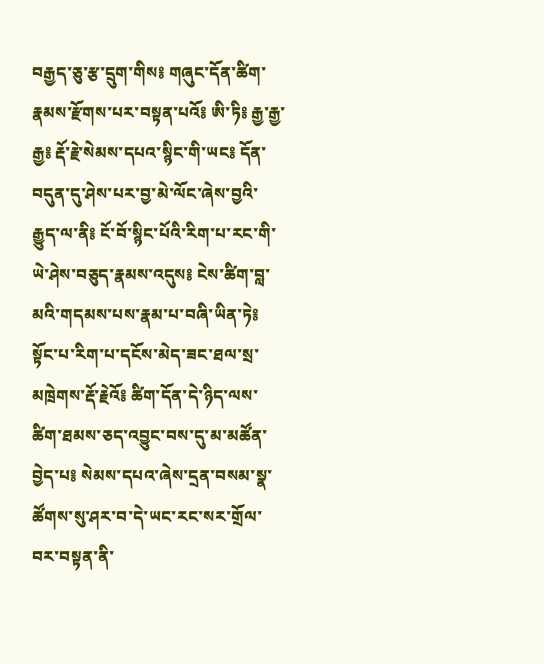བརྒྱད་ཅུ་རྩ་དྲུག་གིས༔ གཞུང་དོན་ཚིག་རྣམས་རྫོགས་པར་བསྟན་པའོ༔ ཨི་ཏི༔ རྒྱ་རྒྱ་རྒྱ༔ རྡོ་རྗེ་སེམས་དཔའ་སྙིང་གི་ཡང༔ དོན་བདུན་དུ་ཤེས་པར་བྱ་མེ་ལོང་ཞེས་བྱའི་རྒྱུད་ལ་ནི༔ ངོ་བོ་སྙིང་པོའི་རིག་པ་རང་གི་ཡེ་ཤེས་བཅུད་རྣམས་འདུས༔ ངེས་ཚིག་བླ་མའི་གདམས་པས་རྣམ་པ་བཞི་ཡིན་ཏེ༔ སྟོང་པ་རིག་པ་དངོས་མེད་ཟང་ཐལ་སྲ་མཁྲེགས་རྡོ་རྗེའོ༔ ཚིག་དོན་དེ་ཉིད་ལས་ཚིག་ཐམས་ཅད་འབྱུང་བས་དུ་མ་མཚོན་བྱེད་པ༔ སེམས་དཔའ་ཞེས་དྲན་བསམ་སྣ་ཚོགས་སུ་ཤར་བ་དེ་ཡང་རང་སར་གྲོལ་བར་བསྟན་ནི་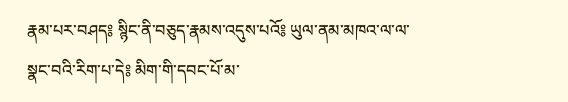རྣམ་པར་བཤད༔ སྙིང་ནི་བཅུད་རྣམས་འདུས་པའོ༔ ཡུལ་ནམ་མཁའ་ལ་ལ་སྣང་བའི་རིག་པ་དེ༔ མིག་གི་དབང་པོ་མ་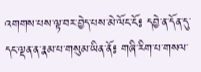འགགས་པས་ལྟ་བར་བྱེད་པས་མེ་ལོང་ངོ༔ དབྱེ་ན་དོན་དུ་དང་ལྡན་ན་རྣམ་པ་གསུམ་ཡིན་ནོ༔ གཞི་རིག་པ་གསལ་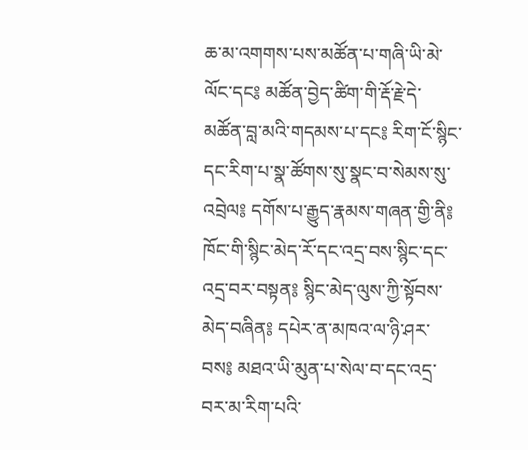ཆ་མ་འགགས་པས་མཚོན་པ་གཞི་ཡི་མེ་ལོང་དང༔ མཚོན་བྱེད་ཚིག་གི་རྡོ་རྗེ་དེ་མཚོན་བླ་མའི་གདམས་པ་དང༔ རིག་ངོ་སྙིང་དང་རིག་པ་སྣ་ཚོགས་སུ་སྣང་བ་སེམས་སུ་འབྲེལ༔ དགོས་པ་རྒྱུད་རྣམས་གཞན་གྱི་ནི༔ ཁོང་གི་སྙིང་མེད་རོ་དང་འདྲ་བས་སྙིང་དང་འདྲ་བར་བསྟན༔ སྙིང་མེད་ལུས་ཀྱི་སྟོབས་མེད་བཞིན༔ དཔེར་ན་མཁའ་ལ་ཉི་ཤར་བས༔ མཐའ་ཡི་མུན་པ་སེལ་བ་དང་འདྲ་བར་མ་རིག་པའི་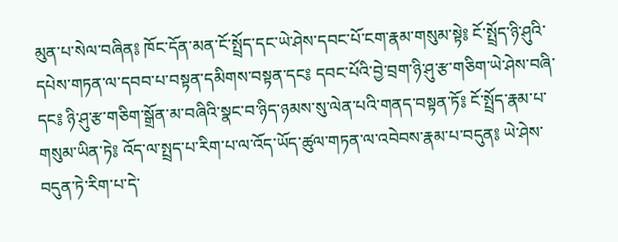མུན་པ་སེལ་བཞིན༔ ཁོང་དོན་མན་ངོ་སྤྲོད་དང་ཡེ་ཤེས་དབང་པོ་ངག་རྣམ་གསུམ་སྟེ༔ ངོ་སྤྲོད་ཉི་ཤུའི་དཔེས་གཏན་ལ་དབབ་པ་བསྟན་དམིགས་བསྟན་དང༔ དབང་པོའི་བྱེ་བྲག་ཉི་ཤུ་རྩ་གཅིག་ཡེ་ཤེས་བཞི་དང༔ ཉི་ཤུ་རྩ་གཅིག་སྒྲོན་མ་བཞིའི་སྣང་བ་ཉིད་ཉམས་སུ་ལེན་པའི་གནད་བསྟན་ཏོ༔ ངོ་སྤྲོད་རྣམ་པ་གསུམ་ཡིན་ཏེ༔ འོད་ལ་སྤྲད་པ་རིག་པ་ལ་འོད་ཡོད་ཚུལ་གཏན་ལ་འབེབས་རྣམ་པ་བདུན༔ ཡེ་ཤེས་བདུན་ཏེ་རིག་པ་དེ་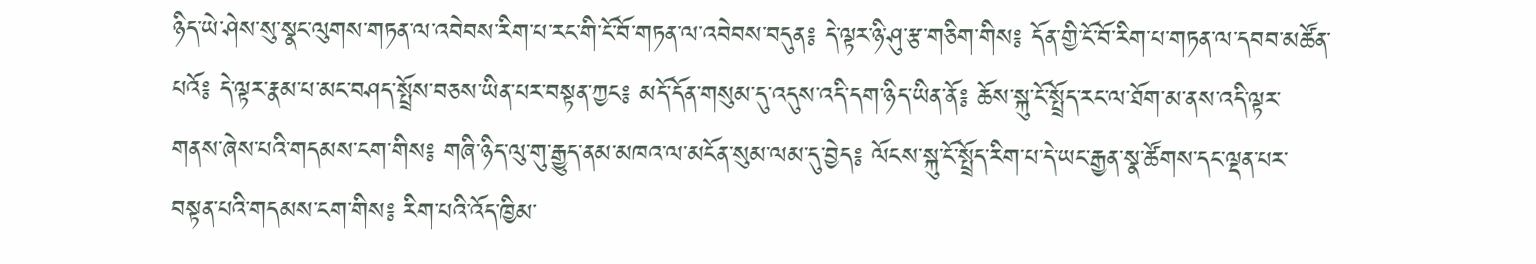ཉིད་ཡེ་ཤེས་སུ་སྣང་ལུགས་གཏན་ལ་འབེབས་རིག་པ་རང་གི་ངོ་བོ་གཏན་ལ་འབེབས་བདུན༔ དེ་ལྟར་ཉི་ཤུ་རྩ་གཅིག་གིས༔ དོན་གྱི་ངོ་བོ་རིག་པ་གཏན་ལ་དབབ་མཚོན་པའོ༔ དེ་ལྟར་རྣམ་པ་མང་བཤད་སྤྲོས་བཅས་ཡིན་པར་བསྟན་ཀྱང༔ མདོ་དོན་གསུམ་དུ་འདུས་འདི་དག་ཉིད་ཡིན་ནོ༔ ཆོས་སྐུ་ངོ་སྤྲོད་རང་ལ་ཐོག་མ་ནས་འདི་ལྟར་གནས་ཞེས་པའི་གདམས་ངག་གིས༔ གཞི་ཉིད་ལུ་གུ་རྒྱུད་ནམ་མཁའ་ལ་མངོན་སུམ་ལམ་དུ་བྱེད༔ ལོངས་སྐུ་ངོ་སྤྲོད་རིག་པ་དེ་ཡང་རྒྱན་སྣ་ཚོགས་དང་ལྡན་པར་བསྟན་པའི་གདམས་ངག་གིས༔ རིག་པའི་འོད་ཁྱིམ་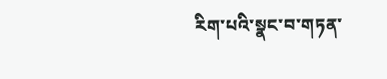རིག་པའི་སྣང་བ་གཏན་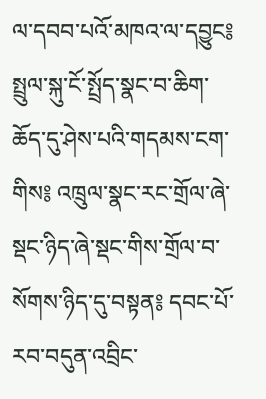ལ་དབབ་པའོ་མཁའ་ལ་དབྱུང༔ སྤྲུལ་སྐུ་ངོ་སྤྲོད་སྣང་བ་ཆིག་ཆོད་དུ་ཤེས་པའི་གདམས་ངག་གིས༔ འཁྲུལ་སྣང་རང་གྲོལ་ཞེ་སྡང་ཉིད་ཞེ་སྡང་གིས་གྲོལ་བ་སོགས་ཉིད་དུ་བསྟན༔ དབང་པོ་རབ་བདུན་འབྲིང་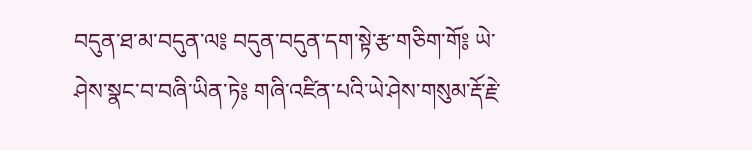བདུན་ཐ་མ་བདུན་ལ༔ བདུན་བདུན་དག་སྟེ་རྩ་གཅིག་གོ༔ ཡེ་ཤེས་སྣང་བ་བཞི་ཡིན་ཏེ༔ གཞི་འཛིན་པའི་ཡེ་ཤེས་གསུམ་རྡོ་རྗེ་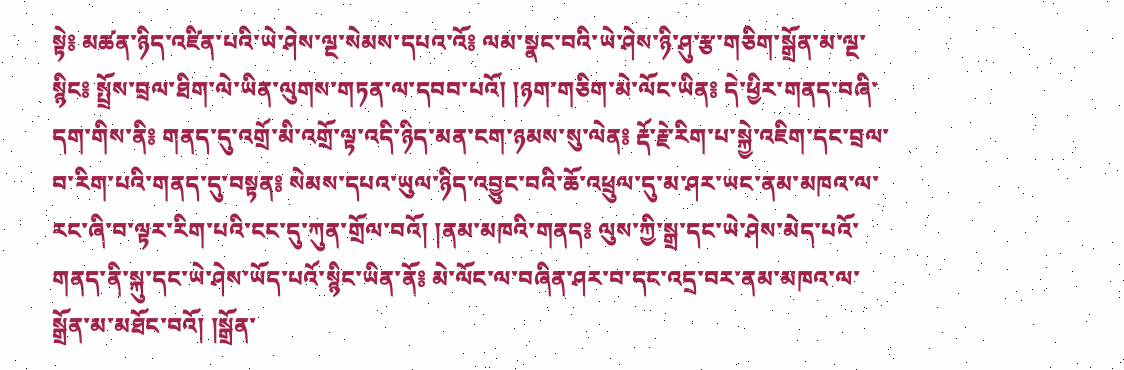སྟེ༔ མཚན་ཉིད་འཛིན་པའི་ཡེ་ཤེས་ལྔ་སེམས་དཔའ་འོ༔ ལམ་སྣང་བའི་ཡེ་ཤེས་ཉི་ཤུ་རྩ་གཅིག་སྒྲོན་མ་ལྔ་སྙིང༔ སྤྲོས་བྲལ་ཐིག་ལེ་ཡིན་ལུགས་གཏན་ལ་དབབ་པའོ། །ཉག་གཅིག་མེ་ལོང་ཡིན༔ དེ་ཕྱིར་གནད་བཞི་དག་གིས་ནི༔ གནད་དུ་འགྲོ་མི་འགྲོ་ལྟ་འདི་ཉིད་མན་ངག་ཉམས་སུ་ལེན༔ རྡོ་རྗེ་རིག་པ་སྐྱེ་འཇིག་དང་བྲལ་བ་རིག་པའི་གནད་དུ་བསྟན༔ སེམས་དཔའ་ཡུལ་ཉིད་འབྱུང་བའི་ཆོ་འཕྲུལ་དུ་མ་ཤར་ཡང་ནམ་མཁའ་ལ་རང་ཞི་བ་ལྟར་རིག་པའི་ངང་དུ་ཀུན་གྲོལ་བའོ། །ནམ་མཁའི་གནད༔ ལུས་ཀྱི་སྒྲ་དང་ཡེ་ཤེས་མེད་པའོ་གནད་ནི་སྐུ་དང་ཡེ་ཤེས་ཡོད་པའོ་སྙིང་ཡིན་ནོ༔ མེ་ལོང་ལ་བཞིན་ཤར་བ་དང་འདྲ་བར་ནམ་མཁའ་ལ་སྒྲོན་མ་མཐོང་བའོ། །སྒྲོན་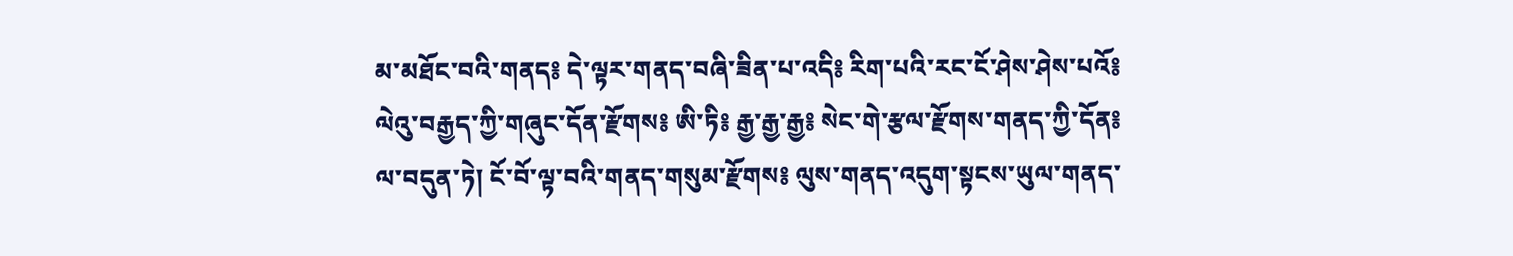མ་མཐོང་བའི་གནད༔ དེ་ལྟར་གནད་བཞི་ཟིན་པ་འདི༔ རིག་པའི་རང་ངོ་ཤེས་ཤེས་པའོ༔ ལེའུ་བརྒྱད་ཀྱི་གཞུང་དོན་རྫོགས༔ ཨི་ཏི༔ རྒྱ་རྒྱ་རྒྱ༔ སེང་གེ་རྩལ་རྫོགས་གནད་ཀྱི་དོན༔ ལ་བདུན་ཏེ། ངོ་བོ་ལྟ་བའི་གནད་གསུམ་རྫོགས༔ ལུས་གནད་འདུག་སྟངས་ཡུལ་གནད་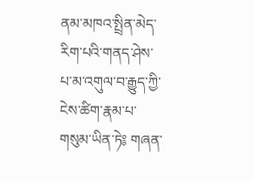ནམ་མཁའ་སྤྲིན་མེད་རིག་པའི་གནད་ཤེས་པ་མ་འགུལ་བ་རྒྱུད་ཀྱི་ངེས་ཚིག་རྣམ་པ་གསུམ་ཡིན་ཏེ༔ གཞན་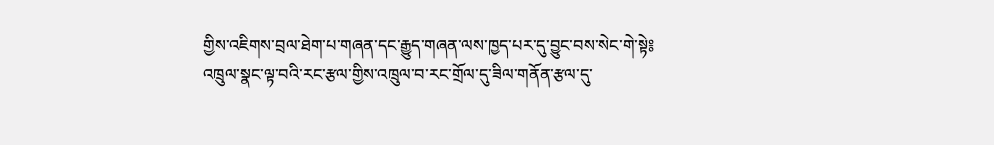གྱིས་འཇིགས་བྲལ་ཐེག་པ་གཞན་དང་རྒྱུད་གཞན་ལས་ཁྱད་པར་དུ་བྱུང་བས་སེང་གེ་སྟེ༔ འཁྲུལ་སྣང་ལྟ་བའི་རང་རྩལ་གྱིས་འཁྲུལ་བ་རང་གྲོལ་དུ་ཟིལ་གནོན་རྩལ་དུ་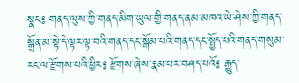སྣང༔ གནད་ལུས་ཀྱི་གནད་མིག་ཡུལ་གྱི་གནད་ནམ་མཁའ་ཡེ་ཤེས་ཀྱི་གནད་སྒྲོན་མ་སྟེ་དེ་ལྟར་ལྟ་བའི་གནད་དང་སྒོམ་པའི་གནད་དང་སྤྱོད་པའི་གནད་གསུམ་རང་ལ་རྫོགས་པའི་ཕྱིར༔ རྫོགས་ཞེས་རྣམ་པར་བཤད་པའོ༔ རྒྱུད་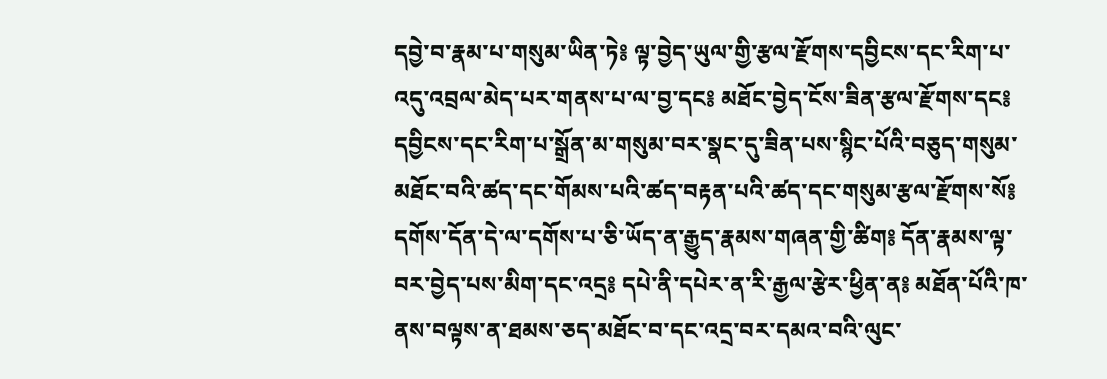དབྱེ་བ་རྣམ་པ་གསུམ་ཡིན་ཏེ༔ ལྟ་བྱེད་ཡུལ་གྱི་རྩལ་རྫོགས་དབྱིངས་དང་རིག་པ་འདུ་འབྲལ་མེད་པར་གནས་པ་ལ་བྱ་དང༔ མཐོང་བྱེད་ངོས་ཟིན་རྩལ་རྫོགས་དང༔ དབྱིངས་དང་རིག་པ་སྒྲོན་མ་གསུམ་བར་སྣང་དུ་ཟིན་པས་སྙིང་པོའི་བཅུད་གསུམ་མཐོང་བའི་ཚད་དང་གོམས་པའི་ཚད་བརྟན་པའི་ཚད་དང་གསུམ་རྩལ་རྫོགས་སོ༔ དགོས་དོན་དེ་ལ་དགོས་པ་ཅི་ཡོད་ན་རྒྱུད་རྣམས་གཞན་གྱི་ཚིག༔ དོན་རྣམས་ལྟ་བར་བྱེད་པས་མིག་དང་འདྲ༔ དཔེ་ནི་དཔེར་ན་རི་རྒྱལ་རྩེར་ཕྱིན་ན༔ མཐོན་པོའི་ཁ་ནས་བལྟས་ན་ཐམས་ཅད་མཐོང་བ་དང་འདྲ་བར་དམའ་བའི་ལུང་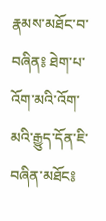རྣམས་མཐོང་བ་བཞིན༔ ཐེག་པ་འོག་མའི་འོག་མའི་རྒྱུད་དོན་ཇི་བཞིན་མཐོང༔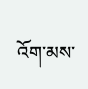འོག་མས་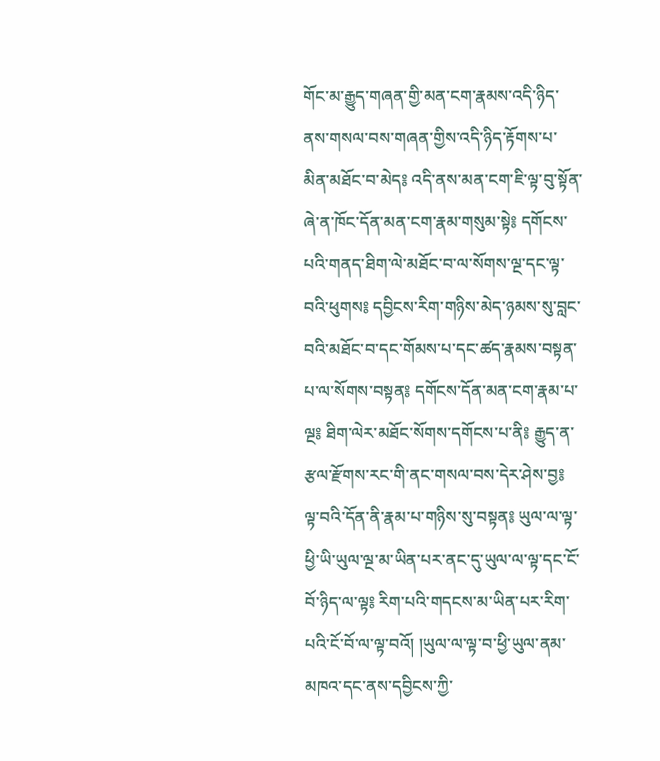གོང་མ་རྒྱུད་གཞན་གྱི་མན་ངག་རྣམས་འདི་ཉིད་ནས་གསལ་བས་གཞན་གྱིས་འདི་ཉིད་རྟོགས་པ་མིན་མཐོང་བ་མེད༔ འདི་ནས་མན་ངག་ཇི་ལྟ་བུ་སྟོན་ཞེ་ན་ཁོང་དོན་མན་ངག་རྣམ་གསུམ་སྟེ༔ དགོངས་པའི་གནད་ཐིག་ལེ་མཐོང་བ་ལ་སོགས་ལྔ་དང་ལྟ་བའི་ཕུགས༔ དབྱིངས་རིག་གཉིས་མེད་ཉམས་སུ་བླང་བའི་མཐོང་བ་དང་གོམས་པ་དང་ཚད་རྣམས་བསྟན་པ་ལ་སོགས་བསྟན༔ དགོངས་དོན་མན་ངག་རྣམ་པ་ལྔ༔ ཐིག་ལེར་མཐོང་སོགས་དགོངས་པ་ནི༔ རྒྱུད་ན་རྩལ་རྫོགས་རང་གི་ནང་གསལ་བས་དེར་ཤེས་བྱ༔ ལྟ་བའི་དོན་ནི་རྣམ་པ་གཉིས་སུ་བསྟན༔ ཡུལ་ལ་ལྟ་ཕྱི་ཡི་ཡུལ་ལྔ་མ་ཡིན་པར་ནང་དུ་ཡུལ་ལ་ལྟ་དང་ངོ་བོ་ཉིད་ལ་ལྟ༔ རིག་པའི་གདངས་མ་ཡིན་པར་རིག་པའི་ངོ་བོ་ལ་ལྟ་བའོ། །ཡུལ་ལ་ལྟ་བ་ཕྱི་ཡུལ་ནམ་མཁའ་དང་ནས་དབྱིངས་ཀྱི་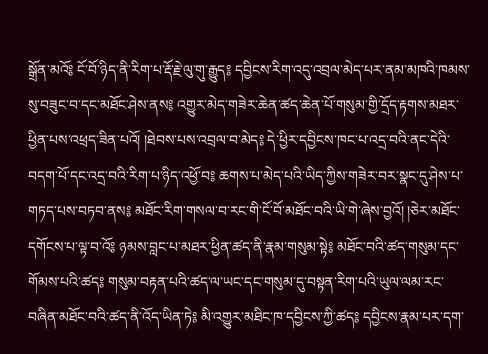སྒྲོན་མའོ༔ ངོ་བོ་ཉིད་ནི་རིག་པ་རྡོ་རྗེ་ལུ་གུ་རྒྱུད༔ དབྱིངས་རིག་འདུ་འབྲལ་མེད་པར་ནམ་མཁའི་ཁམས་སུ་བཟུང་བ་དང་མཐོང་ཤེས་ནས༔ འགྱུར་མེད་གཟེར་ཆེན་ཚད་ཆེན་པོ་གསུམ་གྱི་དྲོད་རྟགས་མཐར་ཕྱིན་པས་འཕྲད་ཟིན་པའོ། །ཐེབས་པས་འབྲལ་བ་མེད༔ དེ་ཕྱིར་དབྱིངས་ཁང་པ་འདྲ་བའི་ནང་དེའི་བདག་པོ་དང་འདྲ་བའི་རིག་པ་ཉིད་འཕྱོ་བ༔ ཆགས་པ་མེད་པའི་ཡིད་ཀྱིས་གཟེར་བར་སྣང་དུ་ཤེས་པ་གཏད་པས་བཏབ་ནས༔ མཐོང་རིག་གསལ་བ་རང་གི་ངོ་བོ་མཐོང་བའི་ཡི་གེ་ཞེས་བྱའོ། །ཅེར་མཐོང་དགོངས་པ་ལྟ་བ་འོ༔ ཉམས་བླང་པ་མཐར་ཕྱིན་ཚད་ནི་རྣམ་གསུམ་སྟེ༔ མཐོང་བའི་ཚད་གསུམ་དང་གོམས་པའི་ཚད༔ གསུམ་བརྟན་པའི་ཚད་ལ་ཡང་དང་གསུམ་དུ་བསྟན་རིག་པའི་ཡུལ་ལམ་རང་བཞིན་མཐོང་བའི་ཚད་ནི་འོད་ཡིན་ཏེ༔ མི་འགྱུར་མཐིང་ཁ་དབྱིངས་ཀྱི་ཚད༔ དབྱིངས་རྣམ་པར་དག་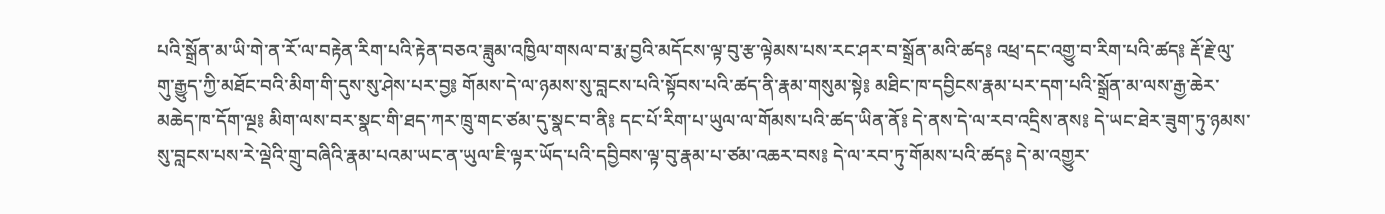པའི་སྒྲོན་མ་ཡི་གེ་ན་རོ་ལ་བརྟེན་རིག་པའི་རྟེན་བཅའ་ཟླུམ་འཁྱིལ་གསལ་བ་རྨ་བྱའི་མདོངས་ལྟ་བུ་རྩ་ལྟེམས་པས་རང་ཤར་བ་སྒྲོན་མའི་ཚད༔ འཕྲ་དང་འགྱུ་བ་རིག་པའི་ཚད༔ རྡོ་རྗེ་ལུ་གུ་རྒྱུད་ཀྱི་མཐོང་བའི་མིག་གི་དུས་སུ་ཤེས་པར་བྱ༔ གོམས་དེ་ལ་ཉམས་སུ་བླངས་པའི་སྟོབས་པའི་ཚད་ནི་རྣམ་གསུམ་སྟེ༔ མཐིང་ཁ་དབྱིངས་རྣམ་པར་དག་པའི་སྒྲོན་མ་ལས་རྒྱ་ཆེར་མཆེད་ཁ་དོག་ལྔ༔ མིག་ལས་བར་སྣང་གི་ཐད་ཀར་ཁྲུ་གང་ཙམ་དུ་སྣང་བ་ནི༔ དང་པོ་རིག་པ་ཡུལ་ལ་གོམས་པའི་ཚད་ཡིན་ནོ༔ དེ་ནས་དེ་ལ་རབ་འདྲིས་ནས༔ དེ་ཡང་ཐེར་ཟུག་ཏུ་ཉམས་སུ་བླངས་པས་རེ་ལྡེའི་གྲུ་བཞིའི་རྣམ་པའམ་ཡང་ན་ཡུལ་ཇི་ལྟར་ཡོད་པའི་དབྱིབས་ལྟ་བུ་རྣམ་པ་ཙམ་འཆར་བས༔ དེ་ལ་རབ་ཏུ་གོམས་པའི་ཚད༔ དེ་མ་འགྱུར་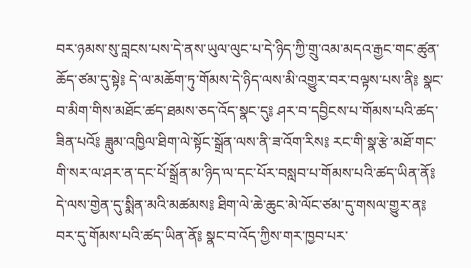བར་ཉམས་སུ་བླངས་པས་དེ་ནས་ཡུལ་ལུང་པ་དེ་ཉིད་ཀྱི་གྲུ་འམ་མདའ་རྒྱང་གང་ཚུན་ཆོད་ཙམ་དུ་སྟེ༔ དེ་ལ་མཆོག་ཏུ་གོམས་དེ་ཉིད་ལས་མི་འགྱུར་བར་བལྟས་པས་ནི༔ སྣང་བ་མིག་གིས་མཐོང་ཚད་ཐམས་ཅད་འོད་སྣང་དུ༔ ཤར་བ་དབྱིངས་པ་གོམས་པའི་ཚད་ཟིན་པའོ༔ ཟླུམ་འཁྱིལ་ཐིག་ལེ་སྟོང་སྒྲོན་ལས་ནི་ཟ་འོག་རིས༔ རང་གི་སྣ་རྩེ་མཐོ་གང་གི་སར་ལ་ཤར་ན་དང་པོ་སྒྲོན་མ་ཉིད་ལ་དང་པོར་བསླབ་པ་གོམས་པའི་ཚད་ཡིན་ནོ༔ དེ་ལས་གྱེན་དུ་སྨིན་མའི་མཚམས༔ ཐིག་ལེ་ཆེ་ཆུང་མེ་ལོང་ཙམ་དུ་གསལ་གྱུར་ན༔ བར་དུ་གོམས་པའི་ཚད་ཡིན་ནོ༔ སྣང་བ་འོད་ཀྱིས་གར་ཁྱབ་པར་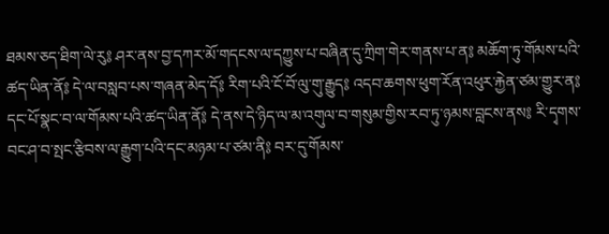ཐམས་ཅད་ཐིག་ལེ་རུ༔ ཤར་ནས་བྱ་དཀར་མོ་གདངས་ལ་དཀྱུས་པ་བཞིན་དུ་ཀྲིག་གེར་གནས་པ་ན༔ མཆོག་ཏུ་གོམས་པའི་ཚད་ཡིན་ནོ༔ དེ་ལ་བསླབ་པས་གཞན་མེད་དོ༔ རིག་པའི་ངོ་བོ་ལུ་གུ་རྒྱུད༔ འདབ་ཆགས་ཕུག་རོན་འཕུར་རྐྱེན་ཙམ་གྱུར་ན༔ དང་པོ་སྣང་བ་ལ་གོམས་པའི་ཚད་ཡིན་ནོ༔ དེ་ནས་དེ་ཉིད་ལ་མ་འགུལ་བ་གསུམ་གྱིས་རབ་ཏུ་ཉམས་བླངས་ནས༔ རི་དྭགས་བང་ཤ་བ་སྤང་རྩིབས་ལ་རྒྱུག་པའི་དང་མཉམ་པ་ཙམ་ནི༔ བར་དུ་གོམས་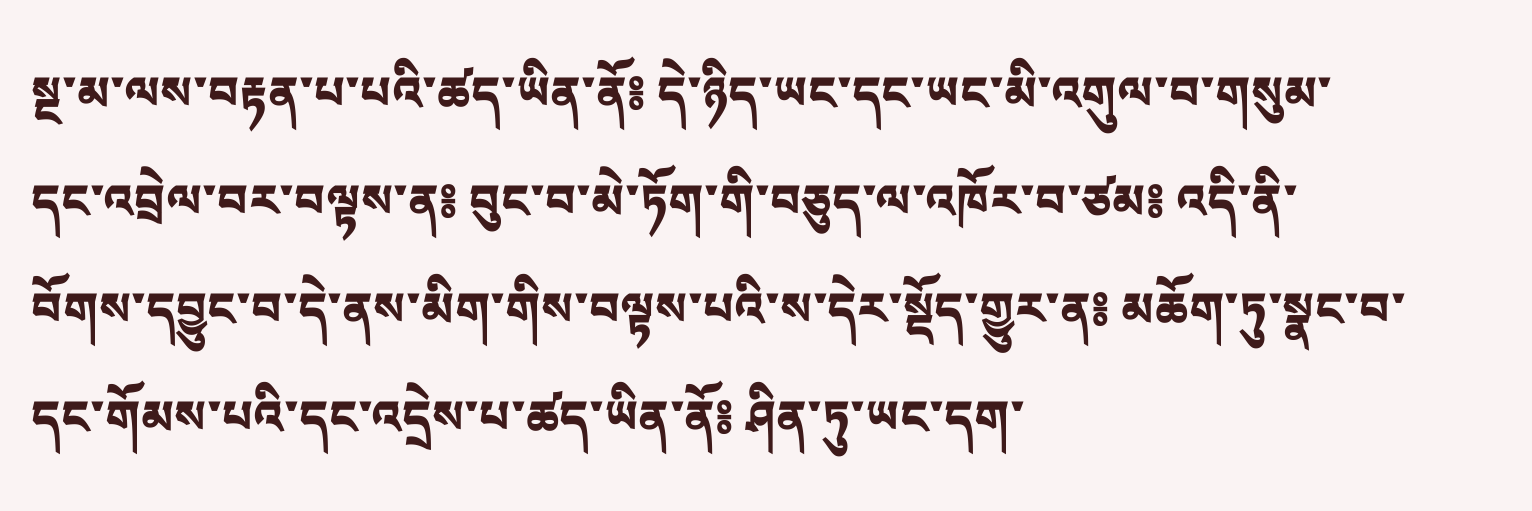སྔ་མ་ལས་བརྟན་པ་པའི་ཚད་ཡིན་ནོ༔ དེ་ཉིད་ཡང་དང་ཡང་མི་འགུལ་བ་གསུམ་དང་འབྲེལ་བར་བལྟས་ན༔ བུང་བ་མེ་ཏོག་གི་བཅུད་ལ་འཁོར་བ་ཙམ༔ འདི་ནི་བོགས་དབྱུང་བ་དེ་ནས་མིག་གིས་བལྟས་པའི་ས་དེར་སྡོད་གྱུར་ན༔ མཆོག་ཏུ་སྣང་བ་དང་གོམས་པའི་དང་འདྲེས་པ་ཚད་ཡིན་ནོ༔ ཤིན་ཏུ་ཡང་དག་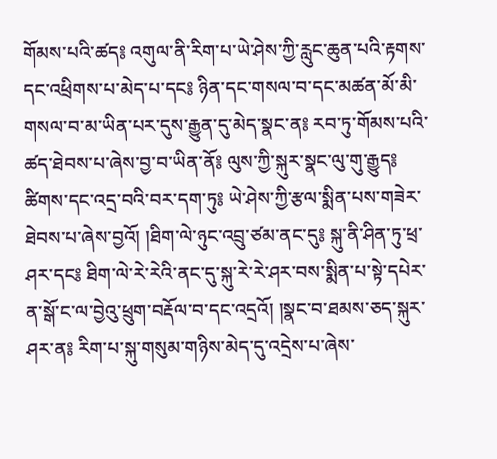གོམས་པའི་ཚད༔ འགུལ་ནི་རིག་པ་ཡེ་ཤེས་ཀྱི་རླུང་ཆུན་པའི་རྟགས་དང་འཕྲིགས་པ་མེད་པ་དང༔ ཉིན་དང་གསལ་བ་དང་མཚན་མོ་མི་གསལ་བ་མ་ཡིན་པར་དུས་རྒྱུན་དུ་མེད་སྣང་ན༔ རབ་ཏུ་གོམས་པའི་ཚད་ཐེབས་པ་ཞེས་བྱ་བ་ཡིན་ནོ༔ ལུས་ཀྱི་སྐུར་སྣང་ལུ་གུ་རྒྱུད༔ ཚིགས་དང་འདྲ་བའི་བར་དག་ཏུ༔ ཡེ་ཤེས་ཀྱི་རྩལ་སྨིན་པས་གཟེར་ཐེབས་པ་ཞེས་བྱའོ། །ཐིག་ལེ་ཉུང་འབྲུ་ཙམ་ནང་དུ༔ སྐུ་ནི་ཤིན་ཏུ་ཕྲ་ཤར་དང༔ ཐིག་ལེ་རེ་རེའི་ནང་དུ་སྐུ་རེ་རེ་ཤར་བས་སྨིན་པ་སྟེ་དཔེར་ན་སྒོ་ང་ལ་བྱེའུ་ཕྲུག་བརྡོལ་བ་དང་འདྲའོ། །སྣང་བ་ཐམས་ཅད་སྐུར་ཤར་ན༔ རིག་པ་སྐུ་གསུམ་གཉིས་མེད་དུ་འདྲེས་པ་ཞེས་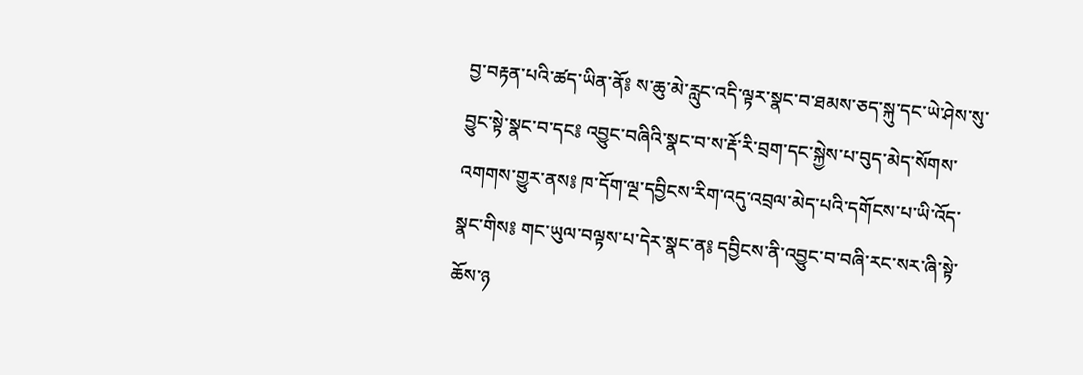བྱ་བརྟན་པའི་ཚད་ཡིན་ནོ༔ ས་ཆུ་མེ་རླུང་འདི་ལྟར་སྣང་བ་ཐམས་ཅད་སྐུ་དང་ཡེ་ཤེས་སུ་བྱུང་སྟེ་སྣང་བ་དང༔ འབྱུང་བཞིའི་སྣང་བ་ས་རྡོ་རི་བྲག་དང་སྐྱེས་པ་བུད་མེད་སོགས་འགགས་གྱུར་ནས༔ ཁ་དོག་ལྔ་དབྱིངས་རིག་འདུ་འབྲལ་མེད་པའི་དགོངས་པ་ཡི་འོད་སྣང་གིས༔ གང་ཡུལ་བལྟས་པ་དེར་སྣང་ན༔ དབྱིངས་ནི་འབྱུང་བ་བཞི་རང་སར་ཞི་སྟེ་ཆོས་ཉ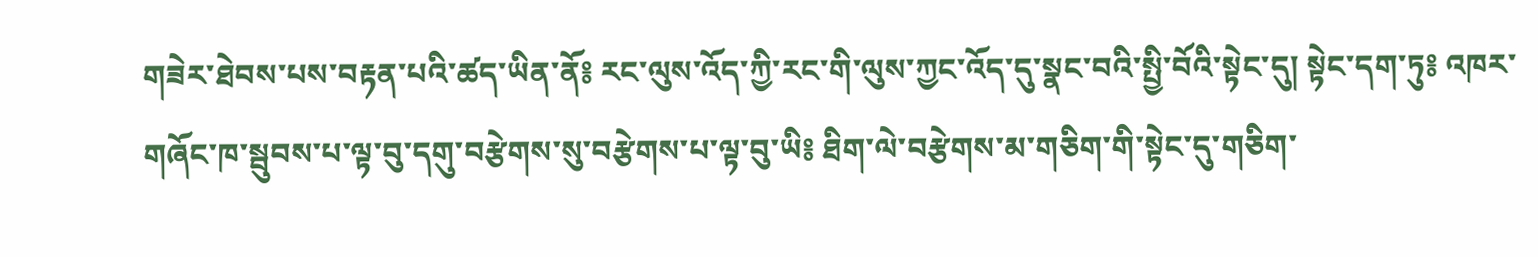གཟེར་ཐེབས་པས་བརྟན་པའི་ཚད་ཡིན་ནོ༔ རང་ལུས་འོད་ཀྱི་རང་གི་ལུས་ཀྱང་འོད་དུ་སྣང་བའི་སྤྱི་བོའི་སྟེང་དུ། སྟེང་དག་ཏུ༔ འཁར་གཞོང་ཁ་སྦུབས་པ་ལྟ་བུ་དགུ་བརྩེགས་སུ་བརྩེགས་པ་ལྟ་བུ་ཡི༔ ཐིག་ལེ་བརྩེགས་མ་གཅིག་གི་སྟེང་དུ་གཅིག་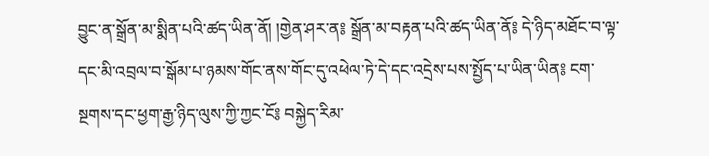བྱུང་ན་སྒྲོན་མ་སྨིན་པའི་ཚད་ཡིན་ནོ། །གྱེན་ཤར་ན༔ སྒྲོན་མ་བརྟན་པའི་ཚད་ཡིན་ནོ༔ དེ་ཉིད་མཐོང་བ་ལྟ་དང་མི་འབྲལ་བ་སྒོམ་པ་ཉམས་གོང་ནས་གོང་དུ་འཕེལ་ཏེ་དེ་དང་འདྲེས་པས་སྤྱོད་པ་ཡིན་ཡིན༔ ངག་སྔགས་དང་ཕྱག་རྒྱ་ཉིད་ལུས་ཀྱི་ཀྱང་ངོ༔ བསྐྱེད་རིམ་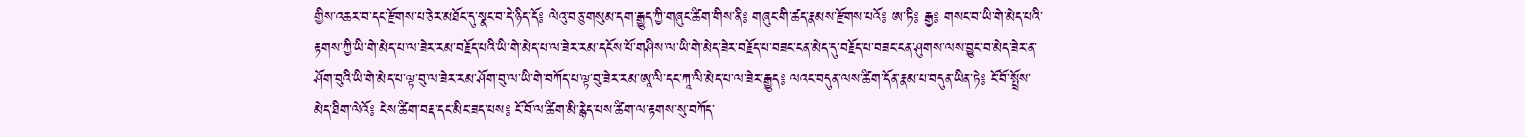གྱིས་འཆར་བ་དང་རྫོགས་པ་ཅེར་མཐོང་དུ་སྣང་བ་དེ་ཉིད་དོ༔ ལེའུ་བཅུ་གསུམ་དག་རྒྱུད་ཀྱི་གཞུང་ཚིག་གིས་ནི༔ གཞུང་གི་ཚད་རྣམས་རྫོགས་པའོ༔ ཨ་ཏི༔ རྒྱ༔ གསང་བ་ཡི་གེ་མེད་པའི་རྟགས་ཀྱི་ཡི་གེ་མེད་པ་ལ་ཟེར་རམ་བརྗོད་པའི་ཡི་གེ་མེད་པ་ལ་ཟེར་རམ་དངོས་པོ་གཤིས་ལ་ཡི་གེ་མེད་ཟེར་བརྗོད་པ་བཟང་ངན་མེད་དུ་བརྗོད་པ་བཟང་ངན་ཤུགས་ལས་བྱུང་བ་མེད་ཟེར་ན་ཤོག་བུའི་ཡི་གེ་མེད་པ་ལྟ་བུ་ལ་ཟེར་རམ་ཤོག་བུ་ལ་ཡི་གེ་བཀོད་པ་ལྟ་བུ་ཟེར་རམ་ཨཱ་ལི་དང་ཀཱ་ལི་མེད་པ་ལ་ཟེར་རྒྱུད༔ ལའང་བདུན་ལས་ཚིག་དོན་རྣམ་པ་བདུན་ཡིན་ཏེ༔ ངོ་བོ་སྤྲོས་མེད་ཐིག་ལེའོ༔ ངེས་ཚིག་བརྡ་དང་མིང་ཟད་པས༔ ངོ་བོ་ལ་ཚིག་མི་རྙེད་པས་ཚིག་ལ་རྟགས་སུ་བཀོད་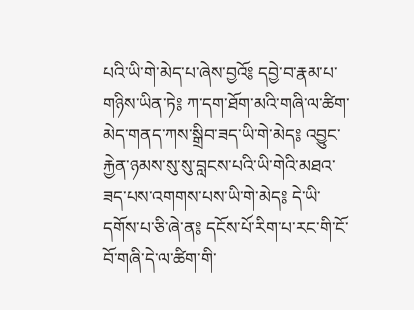པའི་ཡི་གེ་མེད་པ་ཞེས་བྱའོ༔ དབྱེ་བ་རྣམ་པ་གཉིས་ཡིན་ཏེ༔ ཀ་དག་ཐོག་མའི་གཞི་ལ་ཚིག་མེད་གནད་ཀས་སྒྲིབ་ཟད་ཡི་གེ་མེད༔ འབྱུང་རྐྱེན་ཉམས་སུ་སུ་བླངས་པའི་ཡི་གེའི་མཐའ་ཟད་པས་འགགས་པས་ཡི་གེ་མེད༔ དེ་ཡི་དགོས་པ་ཅི་ཞེ་ན༔ དངོས་པོ་རིག་པ་རང་གི་ངོ་བོ་གཞི་དེ་ལ་ཚིག་གི་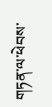གཏན་ལ་ཕེབས་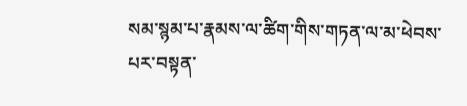སམ་སྙམ་པ་རྣམས་ལ་ཚིག་གིས་གཏན་ལ་མ་ཕེབས་པར་བསྟན་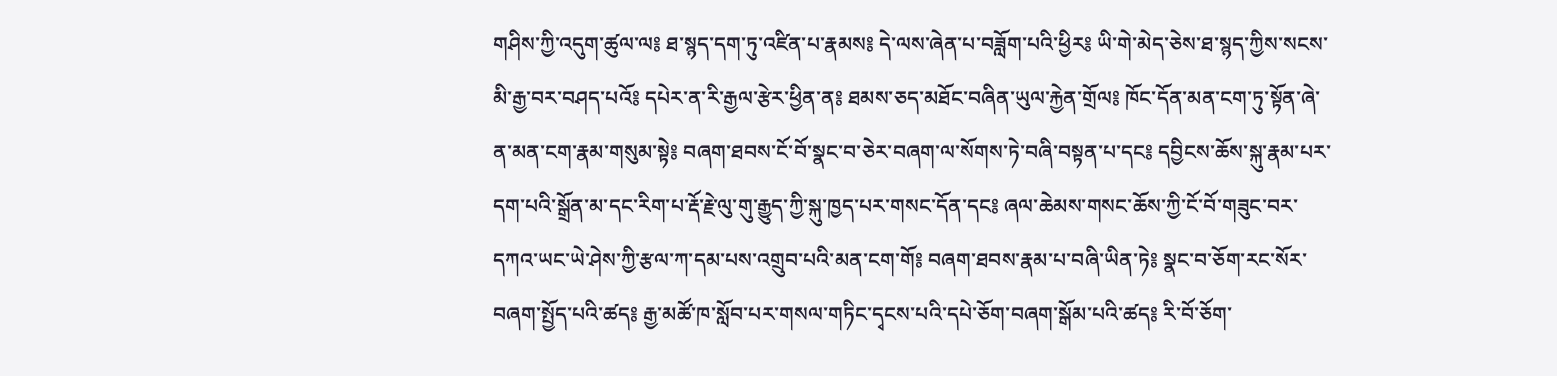གཤིས་ཀྱི་འདུག་ཚུལ་ལ༔ ཐ་སྙད་དག་ཏུ་འཛིན་པ་རྣམས༔ དེ་ལས་ཞེན་པ་བཟློག་པའི་ཕྱིར༔ ཡི་གེ་མེད་ཅེས་ཐ་སྙད་ཀྱིས་སངས་མི་རྒྱ་བར་བཤད་པའོ༔ དཔེར་ན་རི་རྒྱལ་རྩེར་ཕྱིན་ན༔ ཐམས་ཅད་མཐོང་བཞིན་ཡུལ་རྐྱེན་གྲོལ༔ ཁོང་དོན་མན་ངག་ཏུ་སྟོན་ཞེ་ན་མན་ངག་རྣམ་གསུམ་སྟེ༔ བཞག་ཐབས་ངོ་བོ་སྣང་བ་ཅེར་བཞག་ལ་སོགས་ཏེ་བཞི་བསྟན་པ་དང༔ དབྱིངས་ཆོས་སྐུ་རྣམ་པར་དག་པའི་སྒྲོན་མ་དང་རིག་པ་རྡོ་རྗེ་ལུ་གུ་རྒྱུད་ཀྱི་སྐུ་ཁྱད་པར་གསང་དོན་དང༔ ཞལ་ཆེམས་གསང་ཆོས་ཀྱི་ངོ་བོ་གཟུང་བར་དཀའ་ཡང་ཡེ་ཤེས་ཀྱི་རྩལ་ཀ་དམ་པས་འགྲུབ་པའི་མན་ངག་གོ༔ བཞག་ཐབས་རྣམ་པ་བཞི་ཡིན་ཏེ༔ སྣང་བ་ཅོག་རང་སོར་བཞག་སྤྱོད་པའི་ཚད༔ རྒྱ་མཚོ་ཁ་སློབ་པར་གསལ་གཏིང་དྭངས་པའི་དཔེ་ཅོག་བཞག་སྒོམ་པའི་ཚད༔ རི་བོ་ཅོག་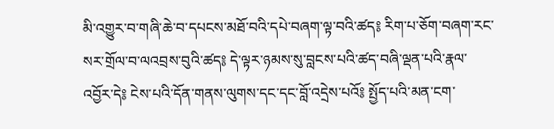མི་འགྱུར་བ་གཞི་ཆེ་བ་དཔངས་མཐོ་བའི་དཔེ་བཞག་ལྟ་བའི་ཚད༔ རིག་པ་ཅོག་བཞག་རང་སར་གྲོལ་བ་ལའབྲས་བུའི་ཚད༔ དེ་ལྟར་ཉམས་སུ་བླངས་པའི་ཚད་བཞི་ལྡན་པའི་རྣལ་འབྱོར་དེ༔ ངེས་པའི་དོན་གནས་ལུགས་དང་དང་བློ་འདྲེས་པའོ༔ སྤྱོད་པའི་མན་ངག་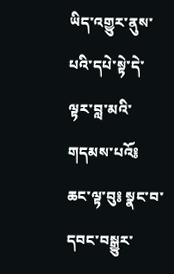ཡིད་འགྱུར་ནུས་པའི་དཔེ་སྟེ་དེ་ལྟར་བླ་མའི་གདམས་པའོ༔ ཆང་ལྟ་བུ༔ སྣང་བ་དབང་བསྒྱུར་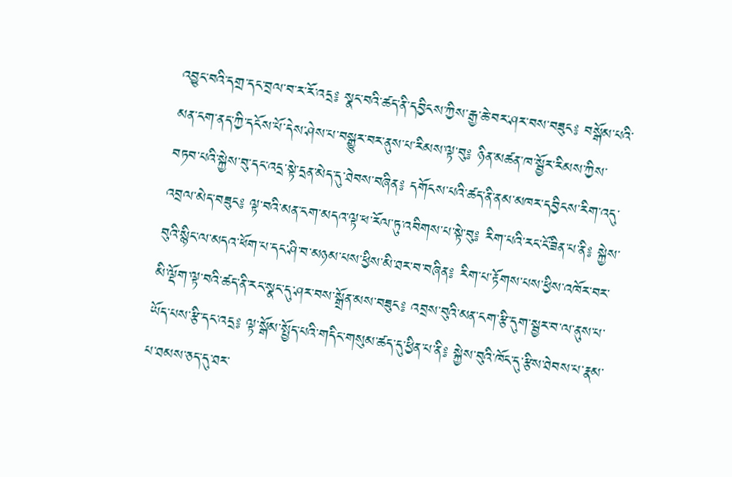འབྱུང་བའི་དགྲ་དང་བྲལ་བ་ར་རོ་འདྲ༔ སྣང་བའི་ཚད་ནི་དབྱིངས་ཀྱིས་རྒྱ་ཆེ་བར་ཤར་བས་བཟུང༔ བསྒོམ་པའི་མན་ངག་ནད་ཀྱི་དངོས་པོ་དེས་ཤེས་པ་བསྒྱུར་བར་ནུས་པ་རིམས་ལྟ་བུ༔ ཉིན་མཚན་ཁ་སྦྱོར་རིམས་ཀྱིས་བཏབ་པའི་སྐྱེས་བུ་དང་འདྲ་སྟེ་དྲན་མེད་དུ་ཐེབས་བཞིན༔ དགོངས་པའི་ཚད་ནི་ནམ་མཁར་དབྱིངས་རིག་འདུ་འབྲལ་མེད་བཟུང༔ ལྟ་བའི་མན་ངག་མདའ་ལྟ་ཕ་རོལ་ཏུ་འབིགས་པ་སྟེ་བུ༔ རིག་པའི་རང་ངོ་ཟིན་པ་ནི༔ སྐྱེས་བུའི་སྙིང་ལ་མདའ་ཕོག་པ་དང་ཤི་བ་མཉམ་པས་ཕྱིས་མི་ཐར་བ་བཞིན༔ རིག་པ་རྟོགས་པས་ཕྱིས་འཁོར་བར་མི་ལྡོག་ལྟ་བའི་ཚད་ནི་རང་སྣང་དུ་ཤར་བས་སྒྲོན་མས་བཟུང༔ འབྲས་བུའི་མན་ངག་རྩི་དུག་སྦྱར་བ་ལ་ནུས་པ་ཡོད་པས་རྩི་དང་འདྲ༔ ལྟ་སྒོམ་སྤྱོད་པའི་གདིང་གསུམ་ཚད་དུ་ཕྱིན་པ་ནི༔ སྐྱེས་བུའི་ཁོང་དུ་རྩིས་ཐེབས་པ་རྣམ་པ་ཐམས་ཅད་དུ་ཐར་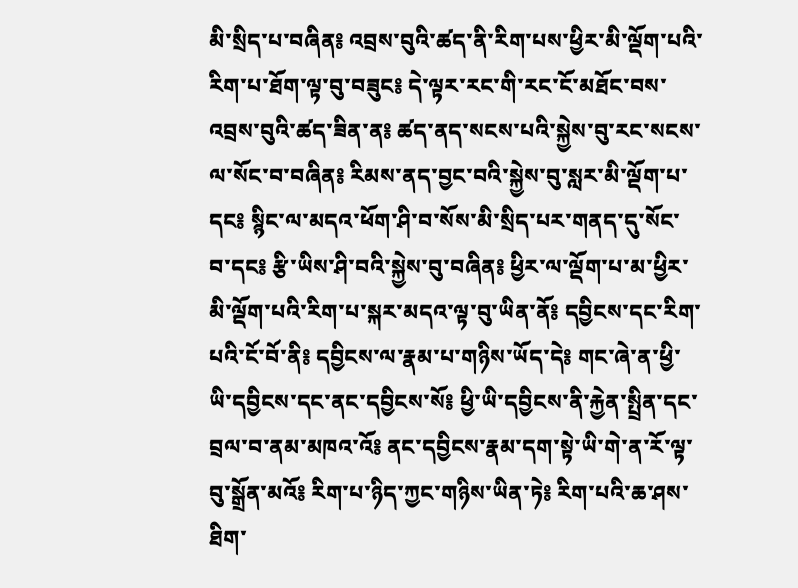མི་སྲིད་པ་བཞིན༔ འབྲས་བུའི་ཚད་ནི་རིག་པས་ཕྱིར་མི་ལྡོག་པའི་རིག་པ་ཐོག་ལྟ་བུ་བཟུང༔ དེ་ལྟར་རང་གི་རང་ངོ་མཐོང་བས་འབྲས་བུའི་ཚད་ཟིན་ན༔ ཚད་ནད་སངས་པའི་སྐྱེས་བུ་རང་སངས་ལ་སོང་བ་བཞིན༔ རིམས་ནད་བྱང་བའི་སྐྱེས་བུ་སླར་མི་ལྡོག་པ་དང༔ སྙིང་ལ་མདའ་ཕོག་ཤི་བ་སོས་མི་སྲིད་པར་གནད་དུ་སོང་བ་དང༔ རྩི་ཡིས་ཤི་བའི་སྐྱེས་བུ་བཞིན༔ ཕྱིར་ལ་ལྡོག་པ་མ་ཕྱིར་མི་ལྡོག་པའི་རིག་པ་སྐར་མདའ་ལྟ་བུ་ཡིན་ནོ༔ དབྱིངས་དང་རིག་པའི་ངོ་བོ་ནི༔ དབྱིངས་ལ་རྣམ་པ་གཉིས་ཡོད་དེ༔ གང་ཞེ་ན་ཕྱི་ཡི་དབྱིངས་དང་ནང་དབྱིངས་སོ༔ ཕྱི་ཡི་དབྱིངས་ནི་རྐྱེན་སྤྲིན་དང་བྲལ་བ་ནམ་མཁའ་འོ༔ ནང་དབྱིངས་རྣམ་དག་སྟེ་ཡི་གེ་ན་རོ་ལྟ་བུ་སྒྲོན་མའོ༔ རིག་པ་ཉིད་ཀྱང་གཉིས་ཡིན་ཏེ༔ རིག་པའི་ཆ་ཤས་ཐིག་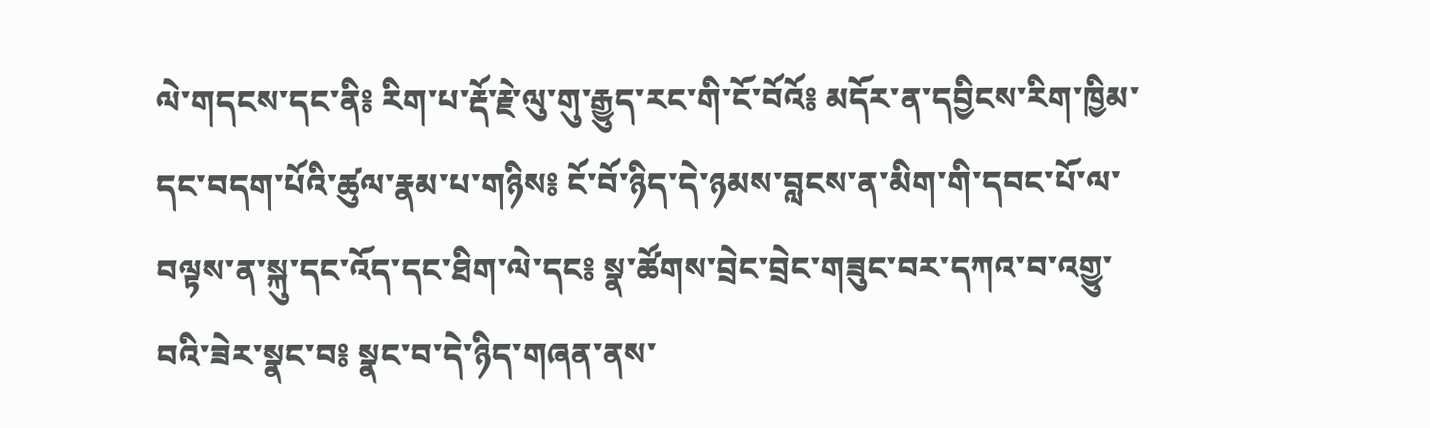ལེ་གདངས་དང་ནི༔ རིག་པ་རྡོ་རྗེ་ལུ་གུ་རྒྱུད་རང་གི་ངོ་བོའོ༔ མདོར་ན་དབྱིངས་རིག་ཁྱིམ་དང་བདག་པོའི་ཚུལ་རྣམ་པ་གཉིས༔ ངོ་བོ་ཉིད་དེ་ཉམས་བླངས་ན་མིག་གི་དབང་པོ་ལ་བལྟས་ན་སྐུ་དང་འོད་དང་ཐིག་ལེ་དང༔ སྣ་ཚོགས་བྲེང་བྲེང་གཟུང་བར་དཀའ་བ་འགྱུ་བའི་ཟེར་སྣང་བ༔ སྣང་བ་དེ་ཉིད་གཞན་ནས་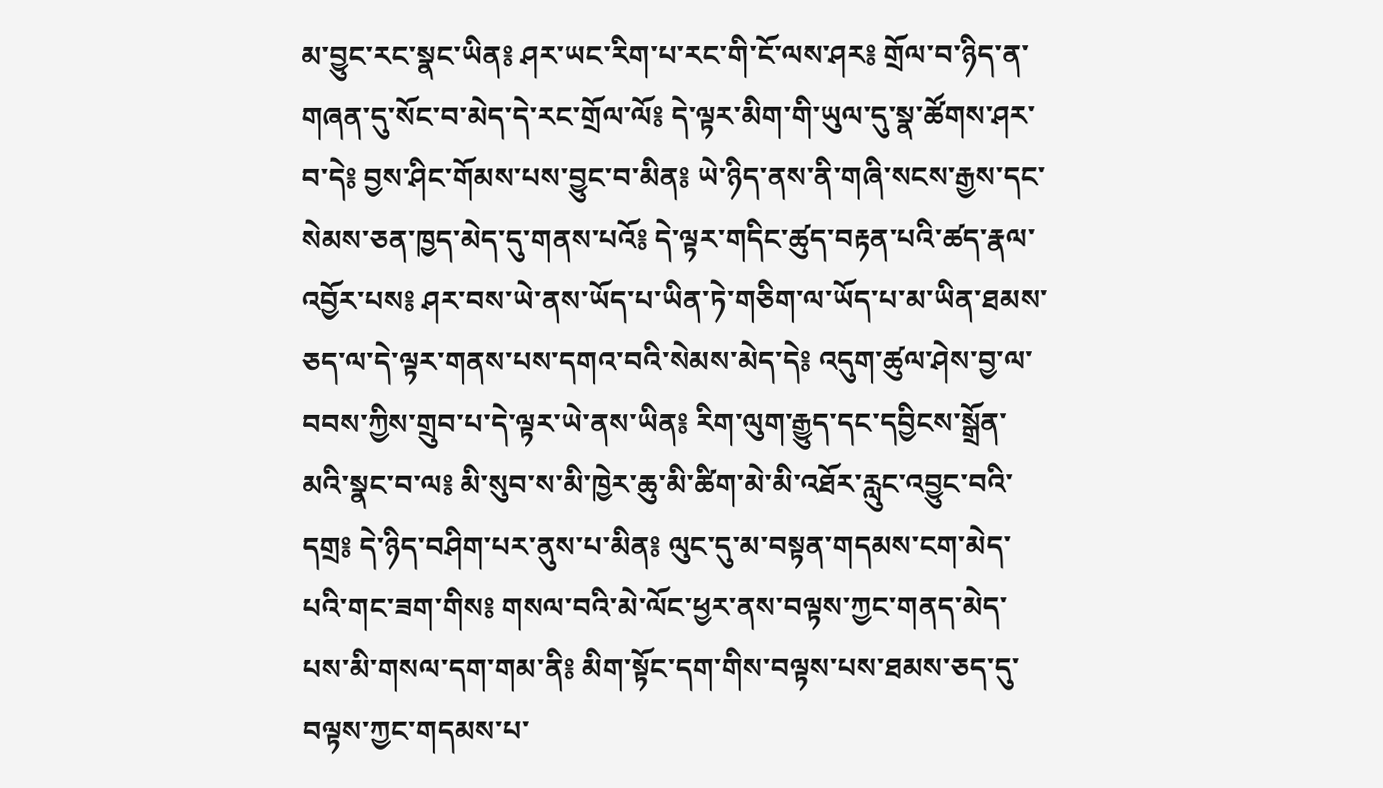མ་བྱུང་རང་སྣང་ཡིན༔ ཤར་ཡང་རིག་པ་རང་གི་ངོ་ལས་ཤར༔ གྲོལ་བ་ཉིད་ན་གཞན་དུ་སོང་བ་མེད་དེ་རང་གྲོལ་ལོ༔ དེ་ལྟར་མིག་གི་ཡུལ་དུ་སྣ་ཚོགས་ཤར་བ་དེ༔ བྱས་ཤིང་གོམས་པས་བྱུང་བ་མིན༔ ཡེ་ཉིད་ནས་ནི་གཞི་སངས་རྒྱས་དང་སེམས་ཅན་ཁྱད་མེད་དུ་གནས་པའོ༔ དེ་ལྟར་གདིང་ཚུད་བརྟན་པའི་ཚད་རྣལ་འབྱོར་པས༔ ཤར་བས་ཡེ་ནས་ཡོད་པ་ཡིན་ཏེ་གཅིག་ལ་ཡོད་པ་མ་ཡིན་ཐམས་ཅད་ལ་དེ་ལྟར་གནས་པས་དགའ་བའི་སེམས་མེད་དེ༔ འདུག་ཚུལ་ཤེས་བྱ་ལ་བབས་ཀྱིས་གྲུབ་པ་དེ་ལྟར་ཡེ་ནས་ཡིན༔ རིག་ལུག་རྒྱུད་དང་དབྱིངས་སྒྲོན་མའི་སྣང་བ་ལ༔ མི་སུབ་ས་མི་ཁྱེར་ཆུ་མི་ཚིག་མེ་མི་འཐོར་རླུང་འབྱུང་བའི་དགྲ༔ དེ་ཉིད་བཤིག་པར་ནུས་པ་མིན༔ ལུང་དུ་མ་བསྟན་གདམས་ངག་མེད་པའི་གང་ཟག་གིས༔ གསལ་བའི་མེ་ལོང་ཕྱར་ནས་བལྟས་ཀྱང་གནད་མེད་པས་མི་གསལ་དག་གམ་ནི༔ མིག་སྟོང་དག་གིས་བལྟས་པས་ཐམས་ཅད་དུ་བལྟས་ཀྱང་གདམས་པ་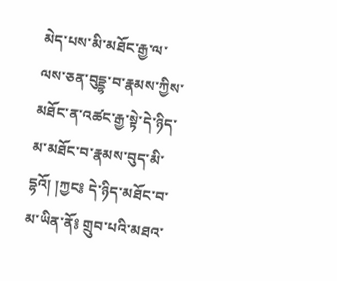མེད་པས་མི་མཐོང་རྒྱ་ལ་ལས་ཅན་བུདྡྷ་བ་རྣམས་ཀྱིས་མཐོང་ན་འཚང་རྒྱ་སྟེ་དེ་ཉིད་མ་མཐོང་བ་རྣམས་བུད་མི་དྷའོ། །ཀྱང༔ དེ་ཉིད་མཐོང་བ་མ་ཡིན་ནོ༔ གྲུབ་པའི་མཐའ་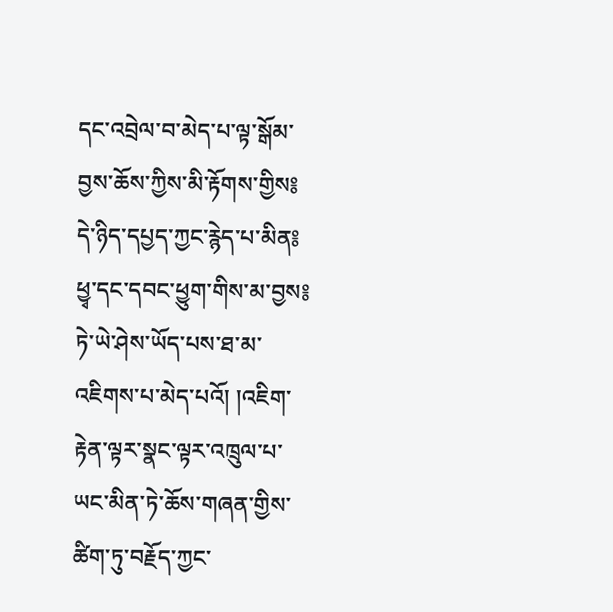དང་འབྲེལ་བ་མེད་པ་ལྟ་སྒོམ་བྱས་ཆོས་ཀྱིས་མི་རྟོགས་གྱིས༔ དེ་ཉིད་དཔྱད་ཀྱང་རྙེད་པ་མིན༔ ཕྱྭ་དང་དབང་ཕྱུག་གིས་མ་བྱས༔ ཏེ་ཡེ་ཤེས་ཡོད་པས་ཐ་མ་འཇིགས་པ་མེད་པའོ། །འཇིག་རྟེན་ལྟར་སྣང་ལྟར་འཁྲུལ་པ་ཡང་མིན་ཏེ་ཆོས་གཞན་གྱིས་ཚིག་ཏུ་བརྗོད་ཀྱང་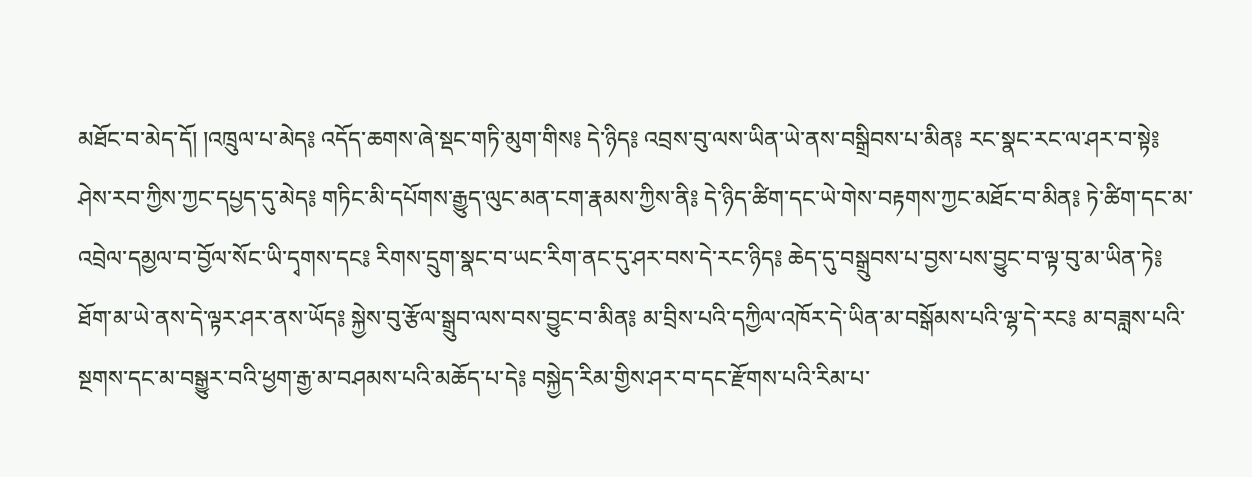མཐོང་བ་མེད་དོ། །འཁྲུལ་པ་མེད༔ འདོད་ཆགས་ཞེ་སྡང་གཏི་མུག་གིས༔ དེ་ཉིད༔ འབྲས་བུ་ལས་ཡིན་ཡེ་ནས་བསྒྲིབས་པ་མིན༔ རང་སྣང་རང་ལ་ཤར་བ་སྟེ༔ ཤེས་རབ་ཀྱིས་ཀྱང་དཔྱད་དུ་མེད༔ གཏིང་མི་དཔོགས་རྒྱུད་ལུང་མན་ངག་རྣམས་ཀྱིས་ནི༔ དེ་ཉིད་ཚིག་དང་ཡེ་གེས་བརྟགས་ཀྱང་མཐོང་བ་མིན༔ ཏེ་ཚིག་དང་མ་འབྲེལ་དམྱལ་བ་བྱོལ་སོང་ཡི་དྭགས་དང༔ རིགས་དྲུག་སྣང་བ་ཡང་རིག་ནང་དུ་ཤར་བས་དེ་རང་ཉིད༔ ཆེད་དུ་བསྒྲུབས་པ་བྱས་པས་བྱུང་བ་ལྟ་བུ་མ་ཡིན་ཏེ༔ ཐོག་མ་ཡེ་ནས་དེ་ལྟར་ཤར་ནས་ཡོད༔ སྐྱེས་བུ་རྩོལ་སྒྲུབ་ལས་བས་བྱུང་བ་མིན༔ མ་བྲིས་པའི་དཀྱིལ་འཁོར་དེ་ཡིན་མ་བསྒོམས་པའི་ལྷ་དེ་རང༔ མ་བཟླས་པའི་སྔགས་དང་མ་བསྒྱུར་བའི་ཕྱག་རྒྱ་མ་བཤམས་པའི་མཆོད་པ་དེ༔ བསྐྱེད་རིམ་གྱིས་ཤར་བ་དང་རྫོགས་པའི་རིམ་པ་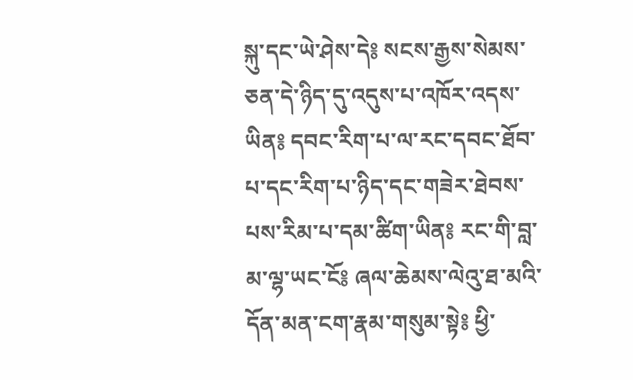སྐུ་དང་ཡེ་ཤེས་དེ༔ སངས་རྒྱས་སེམས་ཅན་དེ་ཉིད་དུ་འདུས་པ་འཁོར་འདས་ཡིན༔ དབང་རིག་པ་ལ་རང་དབང་ཐོབ་པ་དང་རིག་པ་ཉིད་དང་གཟེར་ཐེབས་པས་རིམ་པ་དམ་ཚིག་ཡིན༔ རང་གི་བླ་མ་ལྷ་ཡང་ངོ༔ ཞལ་ཆེམས་ལེའུ་ཐ་མའི་དོན་མན་ངག་རྣམ་གསུམ་སྟེ༔ ཕྱི་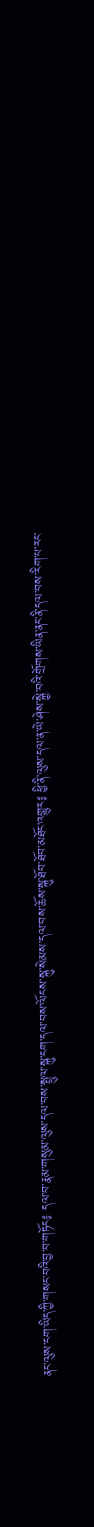ནང་ལུས་ངག་ཡིད་ཀྱི་གསང་བའི་བྱ་བ་གཏོང༔ དལ་བ་རྣམ་གསུམ་ལུས་དལ་བས་སྤྲུལ་སྐུ་ངག་དལ་བས་ལོངས་སྐུ་སེམས་དལ་བས་ཆོས་སྐུ་ཐོབ་ཐོབ་མཐོང་འགྱུར༔ ཕྱི་ནི་ལུས་དལ་ན་ཡེ་ཤེས་སྐྱེ་བའི་གྲོགས་ཡིན་ནང་ནི་དལ་བས་རིག་པ་རང་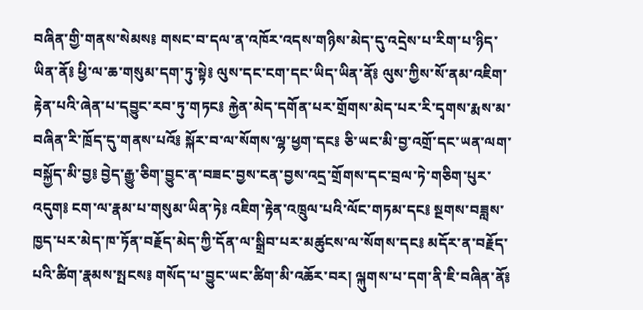བཞིན་གྱི་གནས་སེམས༔ གསང་བ་དལ་ན་འཁོར་འདས་གཉིས་མེད་དུ་འདྲེས་པ་རིག་པ་ཉིད་ཡིན་ནོ༔ ཕྱི་ལ་ཆ་གསུམ་དག་ཏུ་སྟེ༔ ལུས་དང་ངག་དང་ཡིད་ཡིན་ནོ༔ ལུས་ཀྱིས་སོ་ནམ་འཇིག་རྟེན་པའི་ཞེན་པ་དབྱུང་རབ་ཏུ་གཏང༔ རྐྱེན་མེད་དགོན་པར་གྲོགས་མེད་པར་རི་དྭགས་རྨས་མ་བཞིན་རི་ཁྲོད་དུ་གནས་པའོ༔ སྐོར་བ་ལ་སོགས་ལྷ་ཕྱག་དང༔ ཅི་ཡང་མི་བྱ་འགྲོ་དང་ཡན་ལག་བསྐྱོད་མི་བྱ༔ བྱེད་རྒྱུ་ཅིག་བྱུང་ན་བཟང་བྱས་ངན་བྱས་འདྲ་གྲོགས་དང་བྲལ་ཏེ་གཅིག་པུར་འདུག༔ ངག་ལ་རྣམ་པ་གསུམ་ཡིན་ཏེ༔ འཇིག་རྟེན་འཁྲུལ་པའི་ལོང་གཏམ་དང༔ སྔགས་བཟླས་ཁྱད་པར་མེད་ཁ་ཏོན་བརྗོད་མེད་ཀྱི་དོན་ལ་སྒྲིབ་པར་མཚུངས་ལ་སོགས་དང༔ མདོར་ན་བརྗོད་པའི་ཚིག་རྣམས་སྤངས༔ གསོད་པ་བྱུང་ཡང་ཚིག་མི་འཆོར་བར། ལྐུགས་པ་དག་ནི་ཇི་བཞིན་ནོ༔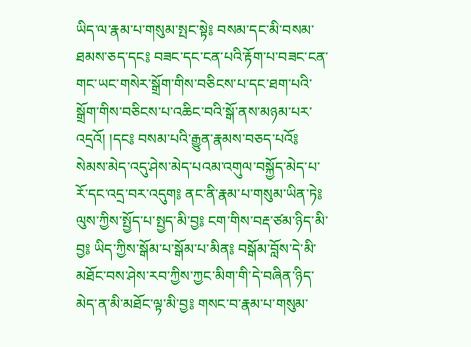ཡིད་ལ་རྣམ་པ་གསུམ་སྤང་སྟེ༔ བསམ་དང་མི་བསམ་ཐམས་ཅད་དང༔ བཟང་དང་ངན་པའི་རྟོག་པ་བཟང་ངན་གང་ཡང་གསེར་སྒྲོག་གིས་བཅིངས་པ་དང་ཐག་པའི་སྒྲོག་གིས་བཅིངས་པ་འཆིང་བའི་སྒོ་ནས་མཉམ་པར་འདྲའོ། །དང༔ བསམ་པའི་རྒྱུན་རྣམས་བཅད་པའོ༔ སེམས་མེད་འདུ་ཤེས་མེད་པའམ་འགུལ་བསྐྱོད་མེད་པ་རོ་དང་འདྲ་བར་འདུག༔ ནང་ནི་རྣམ་པ་གསུམ་ཡིན་ཏེ༔ ལུས་ཀྱིས་སྤྱོད་པ་སྤྱད་མི་བྱ༔ ངག་གིས་བརྡ་ཙམ་ཉིད་མི་བྱ༔ ཡིད་ཀྱིས་སྒོམ་པ་སྒོམ་པ་མིན༔ བསྒོམ་བློས་དེ་མི་མཐོང་བས་ཤེས་རབ་ཀྱིས་ཀྱང་མིག་གི་དེ་བཞིན་ཉིད་མེད་ན་མི་མཐོང་ལྟ་མི་བྱ༔ གསང་བ་རྣམ་པ་གསུམ་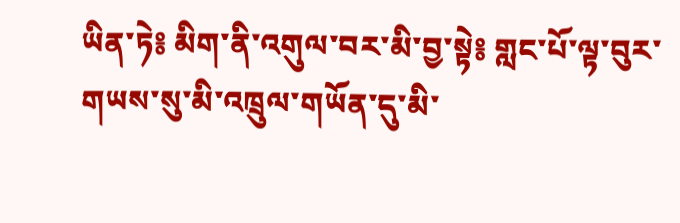ཡིན་ཏེ༔ མིག་ནི་འགུལ་བར་མི་བྱ་སྟེ༔ གླང་པོ་ལྟ་བུར་གཡས་སུ་མི་འཁྲུལ་གཡོན་དུ་མི་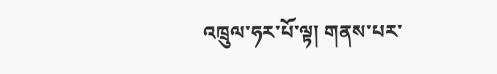འཁྲུལ་ཧར་པོ་ལྟ། གནས་པར་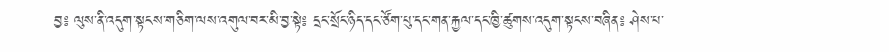བྱ༔ ལུས་ནི་འདུག་སྟངས་གཅིག་ལས་འགུལ་བར་མི་བྱ་སྟེ༔ དྲང་སྲོང་ཉིད་དང་ཙོག་པུ་དང་གན་རྐྱལ་དང་ཁྱི་ཚུགས་འདུག་སྟངས་བཞིན༔ ཤེས་པ་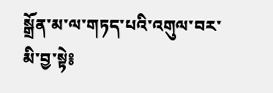སྒྲོན་མ་ལ་གཏད་པའི་འགུལ་བར་མི་བྱ་སྟེ༔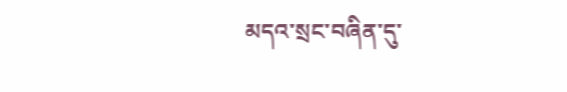མདའ་སྲང་བཞིན་དུ་